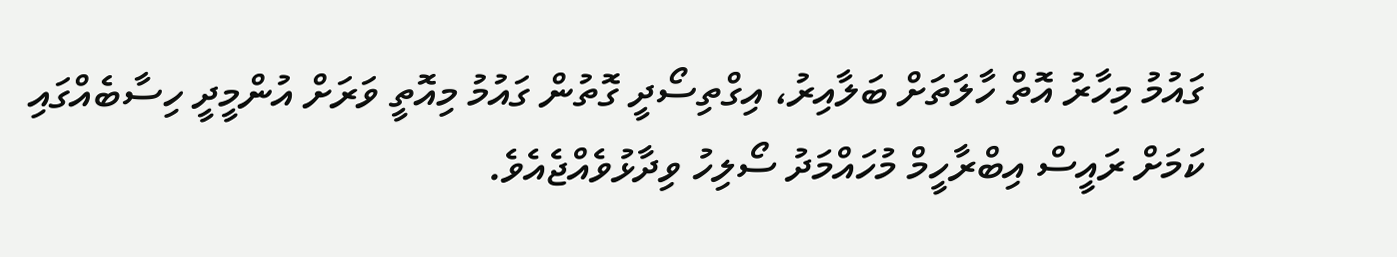ގައުމު މިހާރު އޮތް ހާލަތަށް ބަލާއިރު، އިގްތިސޯދީ ގޮތުން ގައުމު މިއޮތީ ވަރަށް އުންމީދީ ހިސާބެއްގައި ކަމަށް ރައީސް އިބްރާހީމް މުހައްމަދު ސޯލިހު ވިދާޅުވެއްޖެއެވެ.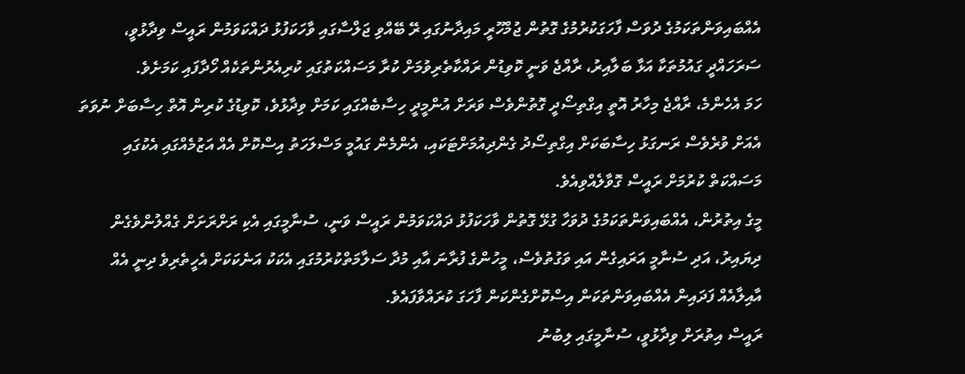އެއްބައިވަންތަކަމުގެ ދުވަސް ފާހަގަކުރުމުގެ ގޮތުން ޖުމްހޫރީ މައިދާނުގައި ރޭ ބޭއްވި ޖަލްސާގައި ވާހަކަފުޅު ދައްކަވަމުން ރައީސް ވިދާޅުވީ، ސަރަހައްދީ ގައުމުތަކާ އަޅާ ބަލާއިރު، ރާއްޖެ ވަނީ ކޮވިޑުން ރައްކާތެރިވުމަށް ކުރާ މަސައްކަތުގައި ކުރިއެރުންތަކެއް ހޯދާފައި ކަމަށެވެ.
ހަމަ އެހެންމެ، ރާއްޖެ މިހާރު އޮތީ އިގްތިސޯދީ ގޮތުންވެސް ވަރަށް އުންމީދީ ހިސާބެއްގައި ކަމަށް ވިދާޅުވެ، ކޮވިޑުގެ ކުރިން އޮތް ހިސާބަށް ނުވަތަ އެއަށް ވުރެވެސް ރަނގަޅު ހިސާބަކަށް އިގްތިސޯދު ގެންދިއުމަށްޓަކައި، އެންމެން ގައުމީ މަސްލަހަތު އިސްކޮށް އެއް އަޒުމެއްގައި އެކުގައި މަސައްކަތް ކުރުމަށް ރައީސް ގޮވާލެއްވިއެވެ.
މީގެ އިތުރުން، އެއްބައިވަންތަކަމުގެ ދުވަހާ ގުޅޭ ގޮތުން ވާހަކަފުޅު ދައްކަވަމުން ރައީސް ވަނީ، ސުނާމީގައި އެކި ރަށްރަށަށް ގެއްލުންވެގެން ދިޔައިރު، އަދި ސުނާމީ އަރައިގެން އައި ވަގުތުވެސް، މީހުންގެ ފުރާނަ އާއި މުދާ ސަލާމަތްކުރުމުގައި އެކަކު އަނެކަކަށް އެހީތެރިވެ ދިނީ އެއް އާއިލާއެއް ފަދައިން އެއްބައިވަންތަކަން އިސްކޮށްގެންކަން ފާހަގަ ކުރައްވާފައެވެ.
ރައީސް އިތުރަށް ވިދާޅުވީ، ސުނާމީގައި ލިބުނު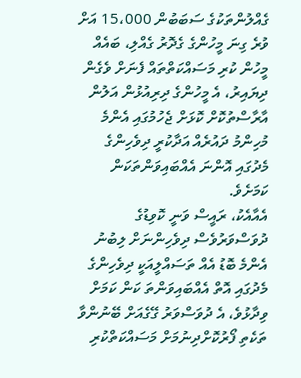ގެއްލުންތަކުގެ ސަބަބުން 15،000 އަށް ވުރެ ގިނަ މީހުންގެ ގެދޮރު ގެއްލި، ބައެއް މީހުން ކުރި މަސައްކަތްތައް ފެނަށް ވެގެން ދިޔައިރު، އެ މީހުންގެ ދިރިއުޅުން އަލުން އާރާސްތުކޮށް ކޮޅަށް ޖެހުމުގައި އެންމެ މުހިންމު ދައުރެއް އަދާކުރީ ދިވެހިންގެ މެދުގައި އޮންނަ އެއްބައިވަންތަކަން ކަމަށެވެ.
އެއާއެކު، ރައީސް ވަނީ ކޮވިޑުގެ ދުވަސްވަރުވެސް ދިވެހިންނަށް ލިބުނު އެންމެ ބޮޑު އެއް ތަސައްލީއަކީ ދިވެހިންގެ މެދުގައި އޮތް އެއްބައިވަންތަ ކަން ކަމަށް ވިދާޅުވެ، އެ ދުވަސްވަރު ގޭގެއަށް ބޭނުންވާ ތަކެތި ފޯރުކޮށްދިނުމަށް މަސައްކަތްކުރި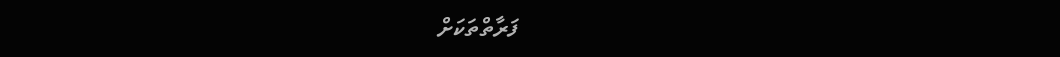ފަރާތްތަކަށް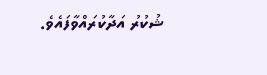ޝުކުރު އަދާކުރައްވާފައެވެ.